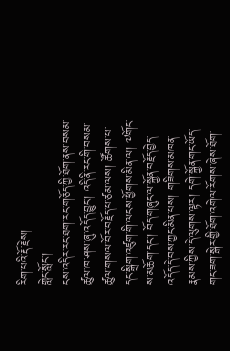རིག་པའི་རྡོ་རྗེས།
གླེང་སློང་།
ངས་འདིར་རང་ཐག་རང་གཅོད་ཀྱི་ཐོག་ནས་བསམ་ཚུལ་ཁ་ཤས་ཞུ་འདོད་བྱུང་། འདི་ནི་རང་གི་བསམ་ཚུལ་གསལ་བོར་བརྗོད་པ་ཙམ་ལས། ཚོགས་པ་དང་སྒྲིག་འཛུག་གི་ལངས་ཕྱོགས་མིན་ལ། ༧གོང་ས་མཆོག་དང་། བོད་གཞུང་ལ་སྐྱོན་བརྗོད་བྱེད་འདོད་དེ་བས་ཀྱང་མིན་པས། གཟིགས་མཁན་རྣམས་ཀྱིས་དེ་ལུགས་ལྟར། དགེ་སྐྱོན་གང་ཡོད་གང་ཟག་སྒེར་གྱི་ཐོག་འགེལ་རོགས་ཞེས་ཐོག་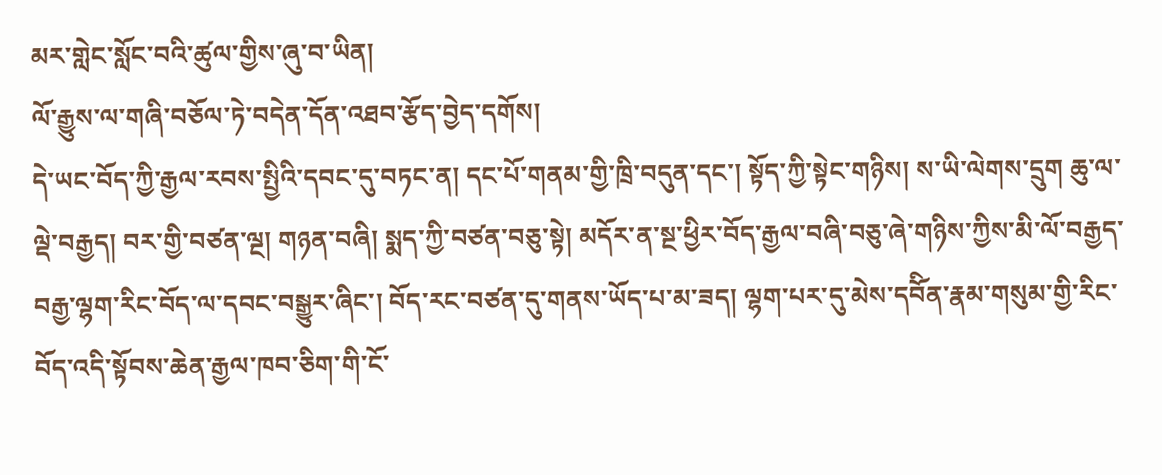མར་གླེང་སློང་བའི་ཚུལ་གྱིས་ཞུ་བ་ཡིན།
ལོ་རྒྱུས་ལ་གཞི་བཅོལ་ཏེ་བདེན་དོན་འཐབ་རྩོད་བྱེད་དགོས།
དེ་ཡང་བོད་ཀྱི་རྒྱལ་རབས་སྤྱིའི་དབང་དུ་བཏང་ན། དང་པོ་གནམ་གྱི་ཁྲི་བདུན་དང་། སྟོད་ཀྱི་སྟེང་གཉིས། ས་ཡི་ལེགས་དྲུག ཆུ་ལ་ལྡེ་བརྒྱད། བར་གྱི་བཙན་ལྔ། གཉན་བཞི། སྨད་ཀྱི་བཙན་བཅུ་སྟེ། མདོར་ན་སྔ་ཕྱིར་བོད་རྒྱལ་བཞི་བཅུ་ཞེ་གཉིས་ཀྱིས་མི་ལོ་བརྒྱད་བརྒྱ་ལྷག་རིང་བོད་ལ་དབང་བསྒྱུར་ཞིང་། བོད་རང་བཙན་དུ་གནས་ཡོད་པ་མ་ཟད། ལྷག་པར་དུ་མེས་དབོིན་རྣམ་གསུམ་གྱི་རིང་བོད་འདི་སྟོབས་ཆེན་རྒྱལ་ཁབ་ཅིག་གི་ངོ་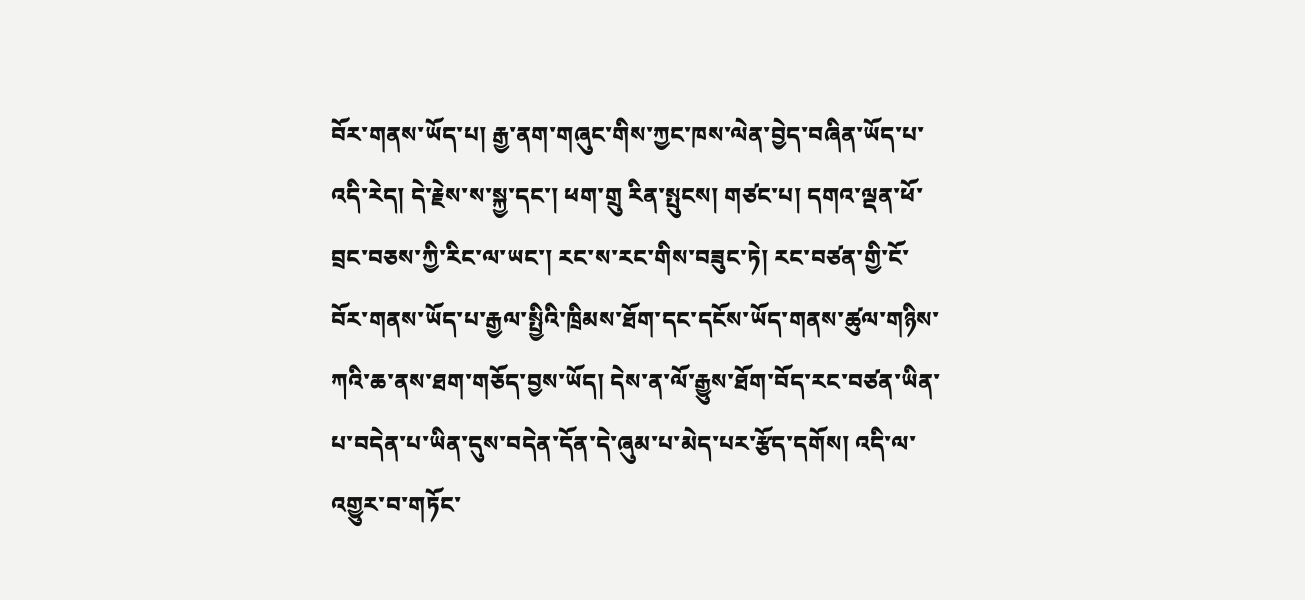བོར་གནས་ཡོད་པ། རྒྱ་ནག་གཞུང་གིས་ཀྱང་ཁས་ལེན་བྱེད་བཞིན་ཡོད་པ་འདི་རེད། དེ་རྗེས་ས་སྐྱ་དང་། ཕག་གྲུ རིན་སྤུངས། གཙང་པ། དགའ་ལྡན་ཕོ་བྲང་བཅས་ཀྱི་རིང་ལ་ཡང་། རང་ས་རང་གིས་བཟུང་ཏེ། རང་བཙན་གྱི་ངོ་བོར་གནས་ཡོད་པ་རྒྱལ་སྤྱིའི་ཁྲིམས་ཐོག་དང་དངོས་ཡོད་གནས་ཚུལ་གཉིས་ཀའི་ཆ་ནས་ཐག་གཅོད་བྱས་ཡོད། དེས་ན་ལོ་རྒྱུས་ཐོག་བོད་རང་བཙན་ཡིན་པ་བདེན་པ་ཡིན་དུས་བདེན་དོན་དེ་ཞུམ་པ་མེད་པར་རྩོད་དགོས། འདི་ལ་འགྱུར་བ་གཏོང་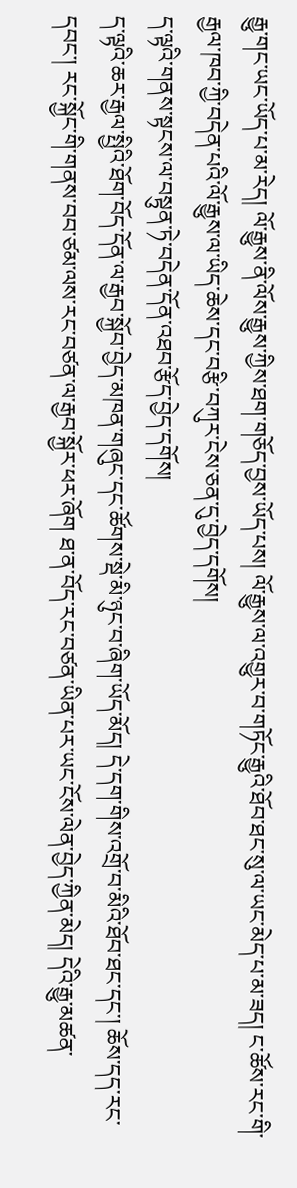རྒྱུ་གང་ཡང་ཡོད་པ་མ་རེད། ལོ་རྒྱུས་ནི་ལོས་རྒྱུས་ཀྱིས་ཐག་གཅོད་བྱས་ཡོད་པས། ལོ་རྒྱུས་ལ་འགྱུར་བ་གཏོང་རྒྱུའི་ཐོབ་ཐང་སུ་ལ་ཡང་མེད་པ་མ་ཟད། ང་ཚོས་རང་གི་རྒྱལ་ཁབ་ཀྱི་བདེན་པའི་ལོ་རྒྱུས་ལ་ཡིད་ཆེས་དང་བརྩི་བཀུར་ངེས་ཅན་དུ་བྱེད་དགོས།
ད་ལྟའི་གནས་སྟངས་ལ་བསྟུན་ཏེ་བདེན་དོན་འཐབ་རྩོད་བྱེད་དགོས།
ད་ལྟའི་ཆར་རྒྱལ་སྤྱིའི་ཐོག་བོད་དོན་ལ་རྒྱབ་སྐྱོབ་བྱེད་མཁན་གཞུང་དང་ཚོགས་སྡེ་མི་ཉུང་བ་ཞིག་ཡོད་མོད། དེ་དག་གིས་འགྲོ་བ་མིའི་ཐོབ་ཐང་དང་། ཆོས་དད་རང་དབང་། རང་སྐྱོང་གི་གནས་བབ་ཙམ་ལས་རང་བཙན་ལ་རྒྱབ་སྐྱོར་ཕར་ཞོག ཐ་ན་བོད་རང་བཙན་ཡིན་པར་ཡང་ངོས་ལེན་བྱེད་ཀྱིན་མེད། དེའི་རྒྱུ་མཚན་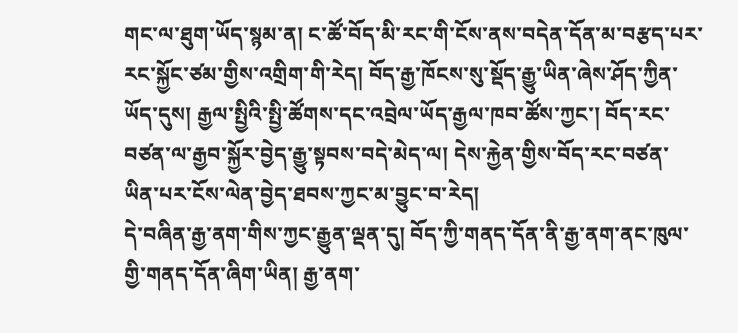གང་ལ་ཐུག་ཡོད་སྙམ་ན། ང་ཚོ་བོད་མི་རང་གི་ངོས་ནས་བདེན་དོན་མ་བརྩད་པར་རང་སྐྱོང་ཙམ་གྱིས་འགྲིག་གི་རེད། བོད་རྒྱ་ཁོངས་སུ་སྡོད་རྒྱུ་ཡིན་ཞེས་ཤོད་ཀྱིན་ཡོད་དུས། རྒྱལ་སྤྱིའི་སྤྱི་ཚོགས་དང་འབྲེལ་ཡོད་རྒྱལ་ཁབ་ཚོས་ཀྱང་། བོད་རང་བཙན་ལ་རྒྱབ་སྐྱོར་བྱེད་རྒྱུ་སྟབས་བདེ་མེད་ལ། དེས་རྐྱེན་གྱིས་བོད་རང་བཙན་ཡིན་པར་ངོས་ལེན་བྱེད་ཐབས་ཀྱང་མ་བྱུང་བ་རེད།
དེ་བཞིན་རྒྱ་ནག་གིས་ཀྱང་རྒྱུན་ལྡན་དུ། བོད་ཀྱི་གནད་དོན་ནི་རྒྱ་ནག་ནང་ཁུལ་གྱི་གནད་དོན་ཞིག་ཡིན། རྒྱ་ནག་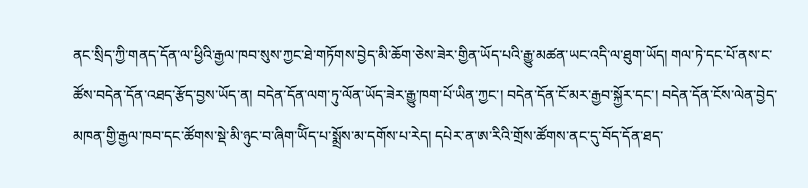ནང་སྲིད་ཀྱི་གནད་དོན་ལ་ཕྱིའི་རྒྱལ་ཁབ་སུས་ཀྱང་ཐེ་གཏོགས་བྱེད་མི་ཆོག་ཅེས་ཟེར་གྱིན་ཡོད་པའི་རྒྱུ་མཚན་ཡང་འདི་ལ་ཐུག་ཡོད། གལ་ཏེ་དང་པོ་ནས་ང་ཚོས་བདེན་དོན་འཐད་རྩོད་བྱས་ཡོད་ན། བདེན་དོན་ལག་ཏུ་ལོན་ཡོད་ཟེར་རྒྱུ་ཁག་པོ་ཡིན་ཀྱང་། བདེན་དོན་ངོ་མར་རྒྱབ་སྐྱོར་དང་། བདེན་དོན་ངོས་ལེན་བྱེད་མཁན་གྱི་རྒྱལ་ཁབ་དང་ཚོགས་སྡེ་མི་ཉུང་བ་ཞིག་ཡོིད་པ་སྨྲོས་མ་དགོས་པ་རེད། དཔེར་ན་ཨ་རིའི་གྲོས་ཚོགས་ནང་དུ་བོད་དོན་ཐད་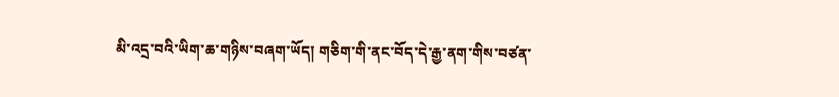མི་འདྲ་བའི་ཡིག་ཆ་གཉིས་བཞག་ཡོད། གཅིག་གི་ནང་བོད་དེ་རྒྱ་ནག་གིས་བཙན་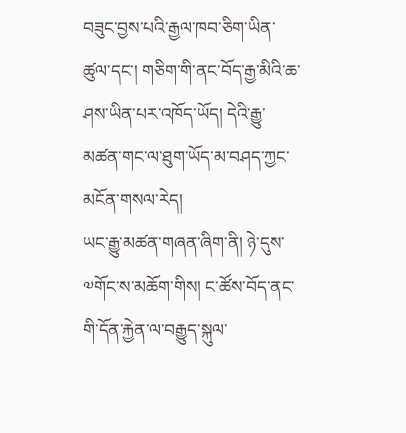བཟུང་བྱས་པའི་རྒྱལ་ཁབ་ཅིག་ཡིན་ཚུལ་དང་། གཅིག་གི་ནང་བོད་རྒྱ་མིའི་ཆ་ཤས་ཡིན་པར་འཁོད་ཡོད། དེའི་རྒྱུ་མཚན་གང་ལ་ཐུག་ཡོད་མ་བཤད་ཀྱང་མངོན་གསལ་རེད།
ཡང་རྒྱུ་མཚན་གཞན་ཞིག་ནི། ཉེ་དུས་༧གོང་ས་མཆོག་གིས། ང་ཚོས་བོད་ནང་གི་དོན་རྐྱེན་ལ་བརྒྱུད་སྐུལ་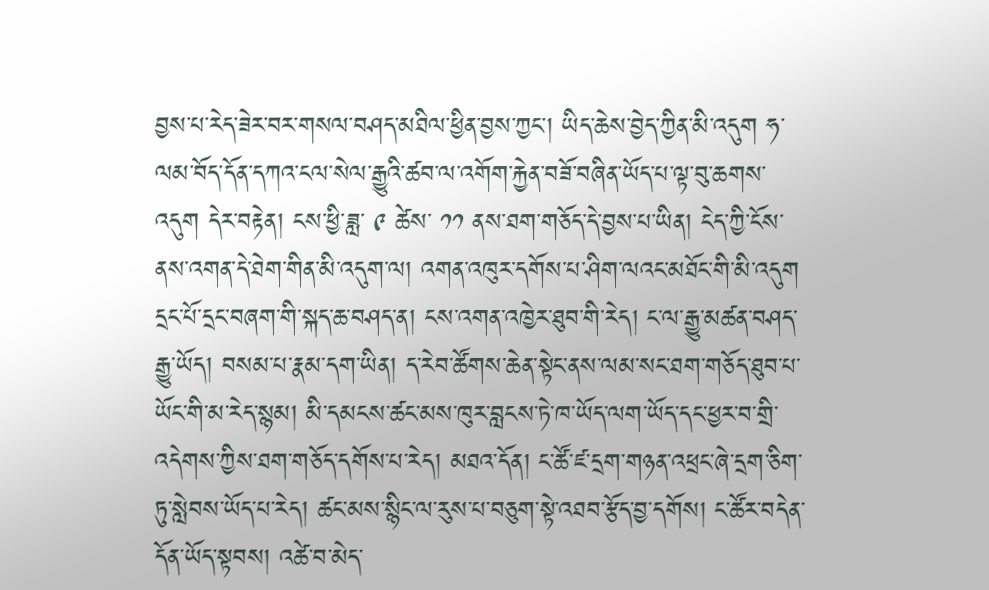བྱས་པ་རེད་ཟེར་བར་གསལ་བཤད་མཐིལ་ཕྱིན་བྱས་ཀྱང་། ཡིད་ཆེས་བྱེད་ཀྱིན་མི་འདུག ཧ་ལམ་བོད་དོན་དཀའ་ངལ་སེལ་རྒྱུའི་ཚབ་ལ་འགོག་རྐྱེན་བཟོ་བཞིན་ཡོད་པ་ལྟ་བུ་ཆགས་འདུག དེར་བརྟེན། ངས་ཕྱི་ཟླ་ ༩ ཚེས་ ༡༡ ནས་ཐག་གཅོད་དེ་བྱས་པ་ཡིན། ངེད་ཀྱི་ངོས་ནས་འགན་དེ་ཐེག་གིན་མི་འདུག་ལ། འགན་འཁུར་དགོས་པ་ཤིག་ལའང་མཐོང་གི་མི་འདུག དྲང་པོ་དྲང་བཞག་གི་སྐད་ཆ་བཤད་ན། ངས་འགན་འཁྱེར་ཐུབ་གི་རེད། ང་ལ་རྒྱུ་མཚན་བཤད་རྒྱུ་ཡོད། བསམ་པ་རྣམ་དག་ཡིན། ད་རེབ་ཚོགས་ཆེན་སྟེང་ནས་ལམ་སང་ཐག་གཅོད་ཐུབ་པ་ཡོང་གི་མ་རེད་སྙམ། མི་དམངས་ཚང་མས་ཁུར་བླངས་ཏེ་ཁ་ཡོད་ལག་ཡོད་དང་ཕྱར་བ་གྲི་འདེགས་ཀྱིས་ཐག་གཅོད་དགོས་པ་རེད། མཐའ་དོན། ང་ཚོ་ཛ་དྲག་གཉན་འཕྲང་ཞེ་དྲག་ཅིག་ཏུ་སླེབས་ཡོད་པ་རེད། ཚང་མས་སྙིང་ལ་རུས་པ་བཅུག་སྟེ་འཐབ་རྩོད་བྱ་དགོས། ང་ཚོར་བདེན་དོན་ཡོད་སྟབས། འཚེ་བ་མེད་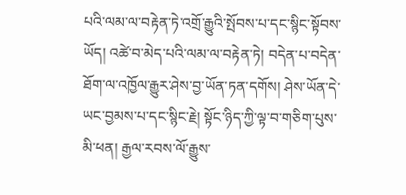པའི་ལམ་ལ་བརྟེན་ཏེ་འགྲོ་རྒྱུའི་སྤོབས་པ་དང་སྙིང་སྟོབས་ཡོད། འཚེ་བ་མེད་པའི་ལམ་ལ་བརྟེན་ཏེ། བདེན་པ་བདེན་ཐོག་ལ་འཁྱོལ་རྒྱུར་ཤེས་བྱ་ཡོན་ཏན་དགོས། ཤེས་ཡོན་དེ་ཡང་བྱམས་པ་དང་སྙིང་རྗེ། སྟོང་ཉིད་ཀྱི་ལྟ་བ་གཅིག་པུས་མི་ཕན། རྒྱལ་རབས་ལོ་རྒྱུས་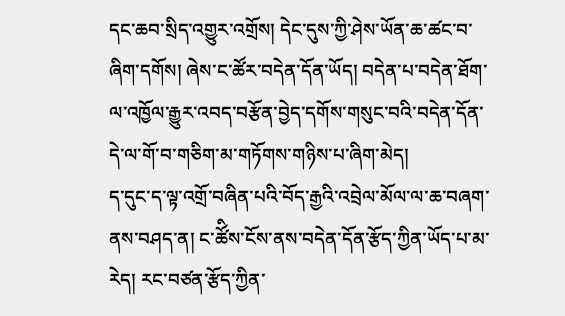དང་ཆབ་སྲིད་འགྱུར་འགྲོས། དེང་དུས་ཀྱི་ཤེས་ཡོན་ཆ་ཚང་བ་ཞིག་དགོས། ཞེས་ང་ཚོར་བདེན་དོན་ཡོད། བདེན་པ་བདེན་ཐོག་ལ་འཁྱོལ་རྒྱུར་འབད་བརྩོན་བྱེད་དགོས་གསུང་བའི་བདེན་དོན་དེ་ལ་གོ་བ་གཅིག་མ་གཏོགས་གཉིས་པ་ཞིག་མེད།
ད་དུང་ད་ལྟ་འགྲོ་བཞིན་པའི་བོད་རྒྱའི་འབྲེལ་མོལ་ལ་ཆ་བཞག་ནས་བཤད་ན། ང་ཚོིས་ངོས་ནས་བདེན་དོན་རྩོད་ཀྱིན་ཡོད་པ་མ་རེད། རང་བཙན་རྩོད་ཀྱིན་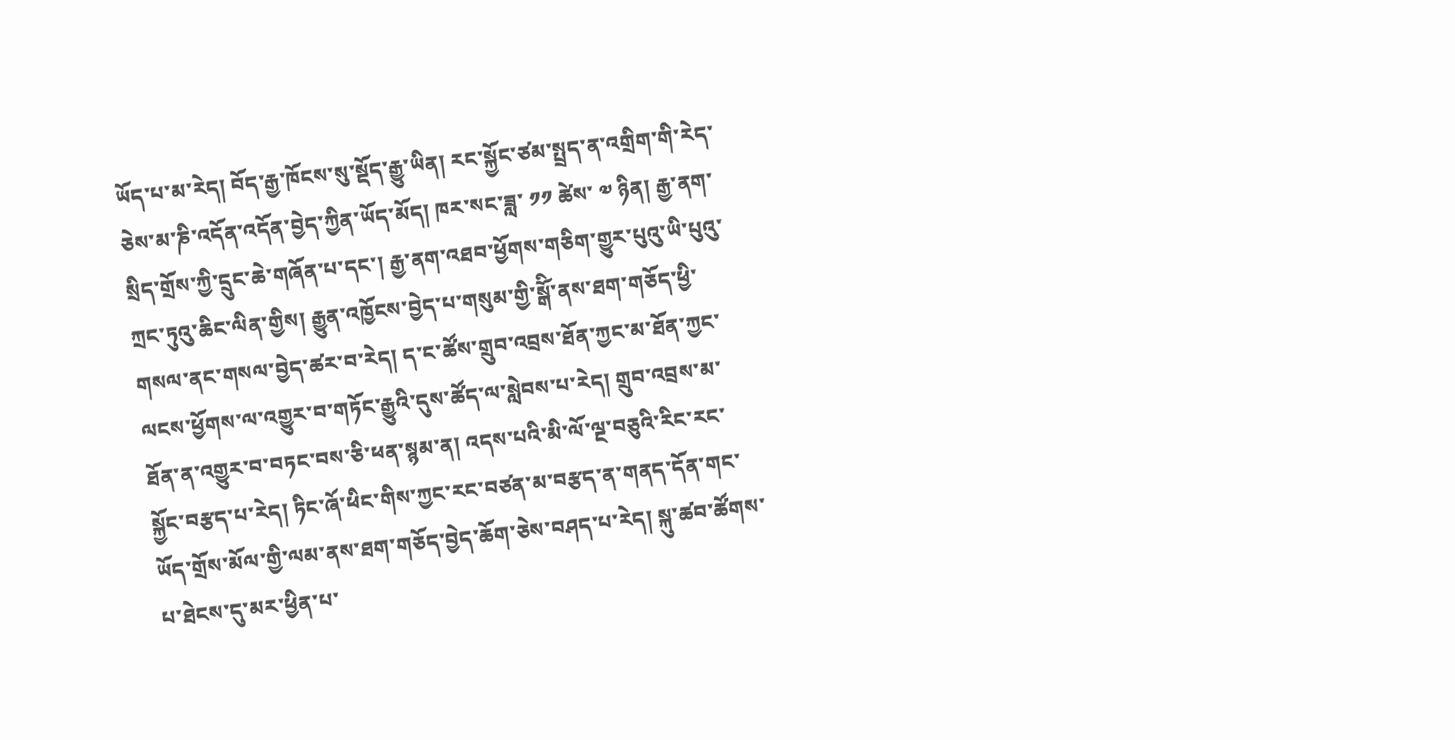ཡོད་པ་མ་རེད། བོད་རྒྱ་ཁོངས་སུ་སྡོད་རྒྱུ་ཡིན། རང་སྐྱོང་ཙམ་སྤྲད་ན་འགྲིག་གི་རེད་ཅེས་མ་ཎི་འདོན་འདོན་བྱེད་ཀྱིན་ཡོད་མོད། ཁར་སང་ཟླ་ ༡༡ ཚེས་ ༧ ཉིན། རྒྱ་ནག་སྲིད་གྲོས་ཀྱི་དྲུང་ཆེ་གཞོན་པ་དང་། རྒྱ་ནག་འཐབ་ཕྱོགས་གཅིག་གྱུར་པུའུ་ཡི་པུའུ་ཀྲང་ཏུའུ་ཆིང་ལིན་གྱིས། རྒྱུན་འཁྱོངས་བྱེད་པ་གསུམ་གྱི་སྒོི་ནས་ཐག་གཅོད་ཕྱི་གསལ་ནང་གསལ་བྱེད་ཚར་བ་རེད། ད་ང་ཚོས་གྲུབ་འབྲས་ཐོན་ཀྱང་མ་ཐོན་ཀྱང་ལངས་ཕྱོགས་ལ་འགྱུར་བ་གཏོང་རྒྱུའི་དུས་ཚོད་ལ་སླེབས་པ་རེད། གྲུབ་འབྲས་མ་ཐོན་ན་འགྱུར་བ་བཏང་བས་ཅི་ཕན་སྙམ་ན། འདས་པའི་མི་ལོ་ལྔ་བཅུའི་རིང་རང་སྐྱོང་བརྩད་པ་རེད། ཏིང་ཞོ་ཕིང་གིས་ཀྱང་རང་བཙན་མ་བརྩད་ན་གནད་དོན་གང་ཡོད་གྲོས་མོལ་གྱི་ལམ་ནས་ཐག་གཅོད་བྱེད་ཆོག་ཅེས་བཤད་པ་རེད། སྐུ་ཚབ་ཚོགས་པ་ཐེངས་དུ་མར་ཕྱིན་པ་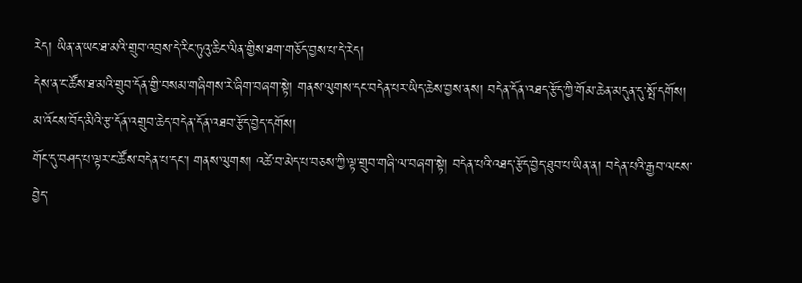རེད། ཡིན་ན་ཡང་ཐ་མའི་གྲུབ་འབྲས་དེ་རིང་ཏུའུ་ཆིང་ལིན་གྱིས་ཐག་གཅོད་བྱས་པ་དེ་རེད།
དེས་ན་ང་ཚོས་ཐ་མའི་གྲུབ་དོན་གྱི་བསམ་གཞིགས་རེ་ཞིག་བཞག་སྟེ། གནས་ལུགས་དང་བདེན་པར་ཡིད་ཆེས་བྱས་ནས། བདེན་དོན་འཐད་རྩོད་ཀྱི་གོམ་ཆེན་མདུན་དུ་སྤོ་དགོས།
མ་འོངས་བོད་མིའི་རྩ་དོན་འགྲུབ་ཆེད་བདེན་དོན་འཐབ་རྩོད་བྱེད་དགོས།
གོང་དུ་བཤད་པ་ལྟར་ང་ཚོས་བདེན་པ་དང་། གནས་ལུགས། འཚེ་བ་མེད་པ་བཅས་ཀྱི་ལྟ་གྲུབ་གཞི་ལ་བཞག་སྟེ། བདེན་པའི་འཐད་རྩོད་བྱེད་ཐུབ་པ་ཡིན་ན། བདེན་པའི་རྒྱབ་ལངས་བྱེད་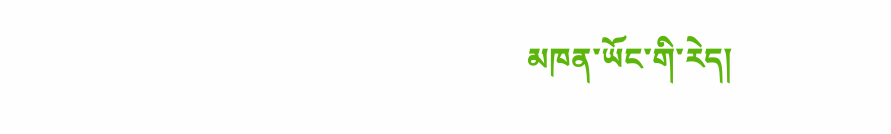མཁན་ཡོང་གི་རེད།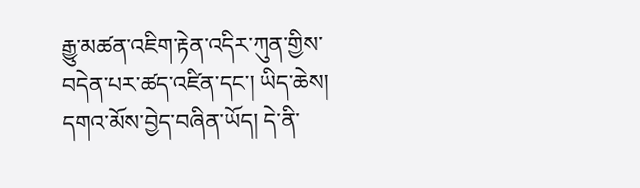རྒྱུ་མཚན་འཇིག་རྟེན་འདིར་ཀུན་གྱིས་བདེན་པར་ཚད་འཛིན་དང་། ཡིད་ཆེས། དགའ་མོས་བྱེད་བཞིན་ཡོད། དེ་ནི་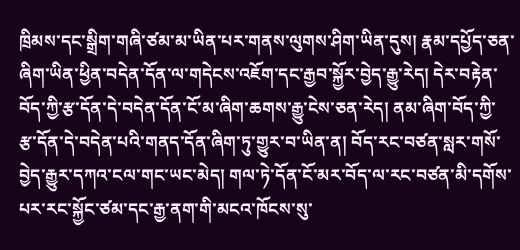ཁྲིམས་དང་སྒྲིག་གཞི་ཙམ་མ་ཡིན་པར་གནས་ལུགས་ཤིག་ཡིན་དུས། རྣམ་དཔྱོད་ཅན་ཞིག་ཡིན་ཕྱིན་བདེན་དོན་ལ་གདེངས་འཇོག་དང་རྒྱབ་སྐྱོར་བྱེད་རྒྱུ་རེད། དེར་བརྟེན་བོད་ཀྱི་རྩ་དོན་དེ་བདེན་དོན་ངོ་མ་ཞིག་ཆགས་རྒྱུ་ངེས་ཅན་རེད། ནམ་ཞིག་བོད་ཀྱི་རྩ་དོན་དེ་བདེན་པའི་གནད་དོན་ཞིག་ཏུ་གྱུར་བ་ཡིན་ན། བོད་རང་བཙན་སླར་གསོ་བྱེད་རྒྱུར་དཀའ་ངལ་གང་ཡང་མེད། གལ་ཏེ་དོན་ངོ་མར་བོད་ལ་རང་བཙན་མི་དགོས་པར་རང་སྐྱོང་ཙམ་དང་རྒྱ་ནག་གི་མངའ་ཁོངས་སུ་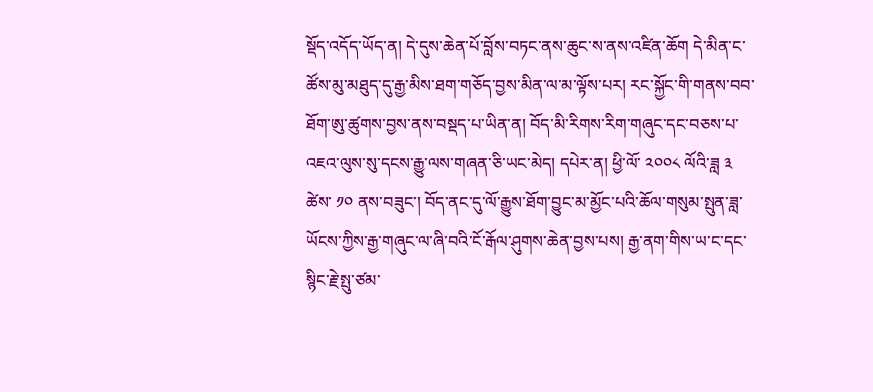སྡོད་འདོད་ཡོད་ན། དེ་དུས་ཆེན་པོ་བློས་བཏང་ནས་ཆུང་ས་ནས་འཛིན་ཆོག དེ་མིན་ང་ཚོས་མུ་མཐུད་དུ་རྒྱ་མིས་ཐག་གཅོད་བྱས་མིན་ལ་མ་ལྟོས་པར། རང་སྐྱོང་གི་གནས་བབ་ཐོག་ཨུ་ཚུགས་བྱས་ནས་བསྡད་པ་ཡིན་ན། བོད་མི་རིགས་རིག་གཞུང་དང་བཅས་པ་འཇའ་ལུས་སུ་དངས་རྒྱུ་ལས་གཞན་ཅི་ཡང་མེད། དཔེར་ན། ཕྱི་ལོ་ ༢༠༠༨ ལོའི་ཟླ ༣ ཚེས་ ༡༠ ནས་བཟུང་། བོད་ནང་དུ་ལོ་རྒྱུས་ཐོག་བྱུང་མ་མྱོང་པའི་ཆོལ་གསུམ་སྤུན་ཟླ་ཡོངས་ཀྱིས་རྒྱ་གཞུང་ལ་ཞི་བའི་ངོ་རྒོལ་ཤུགས་ཆེན་བྱས་པས། རྒྱ་ནག་གིས་ཡ་ང་དང་སྙིང་རྗེ་སྤུ་ཙམ་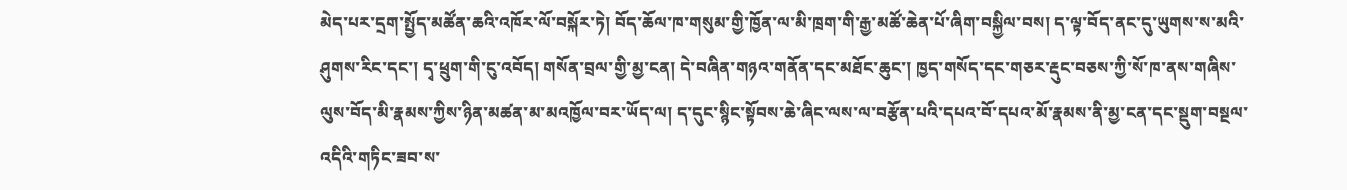མེད་པར་དྲག་སྤྱོད་མཚོན་ཆའི་འཁོར་ལོ་བསྐོར་ཏེ། བོད་ཆོལ་ཁ་གསུམ་གྱི་ཁྱོན་ལ་མི་ཁྲག་གི་རྒྱ་མཚོ་ཆེན་པོ་ཞིག་བསྐྱིལ་བས། ད་ལྟ་བོད་ནང་དུ་ཡུགས་ས་མའི་ཤུགས་རིང་དང་། དྭ་ཕྲུག་གི་ངུ་འབོད། གསོན་བྲལ་གྱི་མྱ་ངན། དེ་བཞིན་གཉའ་གནོན་དང་མཐོང་ཆུང་། ཁྱད་གསོད་དང་གཅར་རྡུང་བཅས་ཀྱི་སོ་ཁ་ནས་གཞིས་ལུས་བོད་མི་རྣམས་ཀྱིས་ཉིན་མཚན་མ་མའཁྱོལ་བར་ཡོད་ལ། ད་དུང་སྙིང་སྟོབས་ཆེ་ཞིང་ལས་ལ་བརྩོན་པའི་དཔའ་བོ་དཔའ་མོ་རྣམས་ནི་མྱ་ངན་དང་སྡུག་བསྔལ་འདིའི་གཏིང་ཟབ་ས་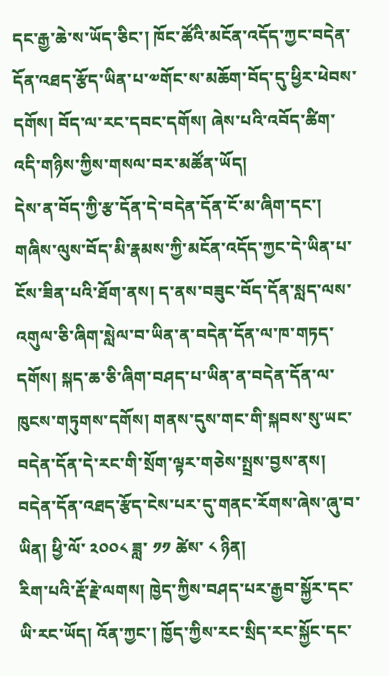དང་རྒྱ་ཆེ་ས་ཡོད་ཅིང་། ཁོང་ཚོའི་མངོན་འདོད་ཀྱང་བདེན་དོན་འཐད་རྩོད་ཡིན་པ་༧གོང་ས་མཆོག་བོད་དུ་ཕྱིར་ཕེབས་དགོས། བོད་ལ་རང་དབང་དགོས། ཞེས་པའི་འབོད་ཚིག་འདི་གཉིས་ཀྱིས་གསལ་བར་མཚོན་ཡོད།
དེས་ན་བོད་ཀྱི་རྩ་དོན་དེ་བདེན་དོན་ངོ་མ་ཞིག་དང་། གཞིས་ལུས་བོད་མི་རྣམས་ཀྱི་མངོན་འདོད་ཀྱང་དེ་ཡིན་པ་ངོས་ཟིན་པའི་ཐོག་ནས། ད་ནས་བཟུང་བོད་དོན་སླད་ལས་འགུལ་ཅི་ཞིག་སླེལ་བ་ཡིན་ན་བདེན་དོན་ལ་ཁ་གཏད་དགོས། སྐད་ཆ་ཅི་ཞིག་བཤད་པ་ཡིན་ན་བདེན་དོན་ལ་ཁུངས་གཏུགས་དགོས། གནས་དུས་གང་གི་སྐབས་སུ་ཡང་བདེན་དོན་དེ་རང་གི་སྲོག་ལྟར་གཅེས་སྤྲས་བྱས་ནས། བདེན་དོན་འཐད་རྩོད་ངེས་པར་དུ་གནང་རོགས་ཞེས་ཞུ་བ་ཡིན། ཕྱི་ལོ་ ༢༠༠༨ ཟླ་ ༡༡ ཚེས་ ༨ ཉིན།
རིག་པའི་རྡོ་རྗེ་ལགས། ཁྱེད་ཀྱིས་བཤད་པར་རྒྱབ་སྐྱོར་དང་ཡི་རང་ཡོད། འོན་ཀྱང་། ཁྱོད་ཀྱིས་རང་སྲིད་རང་སྐྱོང་དང་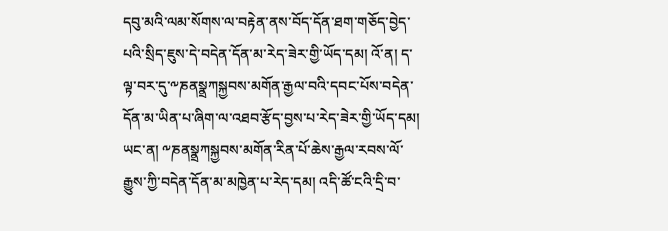དབུ་མའི་ལམ་སོགས་ལ་བརྟེན་ནས་བོད་དོན་ཐག་གཅོད་བྱེད་པའི་སྲིད་ཇུས་དེ་བདེན་དོན་མ་རེད་ཟེར་གྱི་ཡོད་དམ། འོ་ན། ད་ལྟ་བར་དུ་༸ཎནསྣྲཀསྐྱབས་མགོན་རྒྱལ་བའི་དབང་པོས་བདེན་དོན་མ་ཡིན་པ་ཞིག་ལ་འཐབ་རྩོད་བྱས་པ་རེད་ཟེར་གྱི་ཡོད་དམ། ཡང་ན། ༸ཎནསྣྲཀསྐྱབས་མགོན་རིན་པོ་ཆེས་རྒྱལ་རབས་ལོ་རྒྱུས་ཀྱི་བདེན་དོན་མ་མཁྱེན་པ་རེད་དམ། འདི་ཚོ་ངའི་དྲི་བ་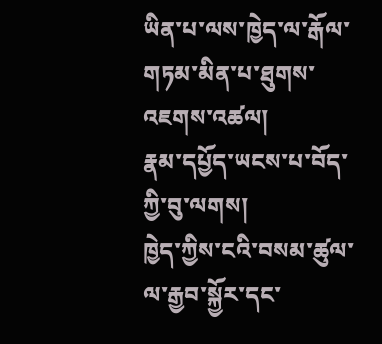ཡིན་པ་ལས་ཁྱེད་ལ་རྒོལ་གཏམ་མིན་པ་ཐུགས་འཇགས་འཚལ།
རྣམ་དཔྱོད་ཡངས་པ་བོད་ཀྱི་བུ་ལགས།
ཁྱེད་ཀྱིས་ངའི་བསམ་ཚུལ་ལ་རྒྱབ་སྐྱོར་དང་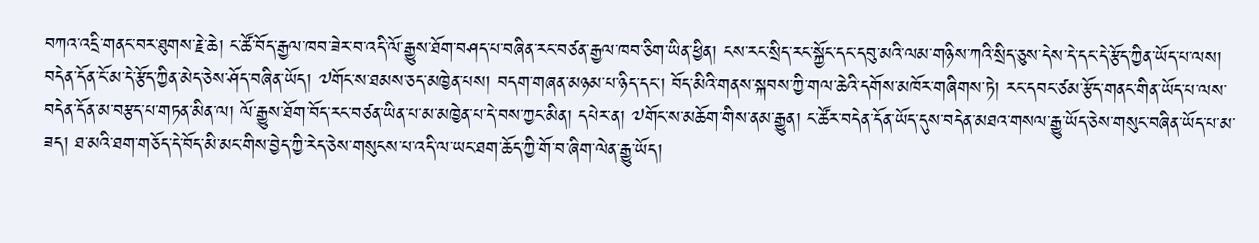བཀའ་འདྲི་གནང་བར་ཐུགས་རྗེ་ཆེ། ང་ཚོ་བོད་རྒྱལ་ཁབ་ཟེར་བ་འདི་ལོ་རྒྱུས་ཐོག་བཤད་པ་བཞིན་རང་བཙན་རྒྱལ་ཁབ་ཅིག་ཡིན་ཕྱིན། ངས་རང་སྲིད་རང་སྐྱོང་དང་དབུ་མའི་ལམ་གཉིས་ཀའི་སྲིད་ཅུས་དེས་དེ་དང་དེ་རྩོད་ཀྱིན་ཡོད་པ་ལས། བདེན་དོན་ངོ་མ་དེ་རྩོད་ཀྱིན་མེད་ཅེས་ཤོད་བཞིན་ཡོད། ༧གོང་ས་ཐམས་ཅད་མཁྱེན་པས། བདག་གཞན་མཉམ་པ་ཉིད་དང་། བོད་མིའི་གནས་སྐབས་ཀྱི་གལ་ཆེའི་དགོས་མཁོར་གཞིགས་ཏེ། རང་དབང་ཙམ་རྩོད་གནང་གིན་ཡོད་པ་ལས་བདེན་དོན་མ་བརྩད་པ་གཏན་མིན་ལ། ལོ་རྒྱུས་ཐོག་བོད་རང་བཙན་ཡིན་པ་མ་མཁྱེན་པ་དེ་བས་ཀྱང་མིན། དཔེར་ན། ༧གོང་ས་མཆོག་གིས་ནམ་རྒྱུན། ང་ཚོར་བདེན་དོན་ཡོད་དུས་བདེན་མཐའ་གསལ་རྒྱུ་ཡོད་ཅེས་གསུང་བཞིན་ཡོད་པ་མ་ཟད། ཐ་མའི་ཐག་གཅོད་དེ་བོད་མི་མང་གིས་བྱེད་ཀྱི་རེད་ཅེས་གསུངས་པ་འདི་ལ་ཡང་ཐག་ཆོད་ཀྱི་གོ་བ་ཞིག་ལེན་རྒྱུ་ཡོད།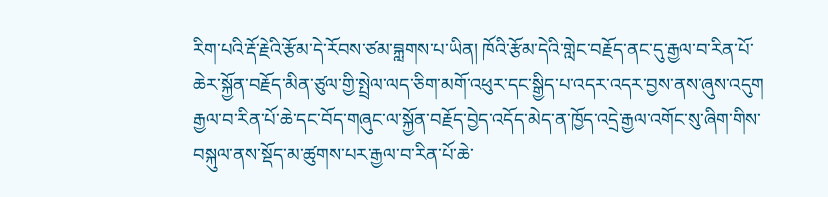རིག་པའི་རྡོ་རྗེའི་རྩོམ་དེ་རོབས་ཙམ་བྐླགས་པ་ཡིན། ཁོའི་རྩོམ་དེའི་གླེང་བརྗོད་ནང་དུ་རྒྱལ་བ་རིན་པོ་ཆེར་སྐྱོན་བརྗོད་མིན་ཙུལ་གྱི་སྤྲེལ་ལད་ཅིག་མགོ་འཕུར་དང་སྒྱིད་པ་འདར་འདར་བྱས་ནས་ཞུས་འདུག རྒྱལ་བ་རིན་པོ་ཆེ་དང་བོད་གཞུང་ལ་སྐྱོན་བརྗོད་བྱེད་འདོད་མེད་ན་ཁྱོད་འདྲེ་རྒྱལ་འགོང་སུ་ཞིག་གིས་བསྐུལ་ནས་སྡོད་མ་ཚུགས་པར་རྒྱལ་བ་རིན་པོ་ཆེ་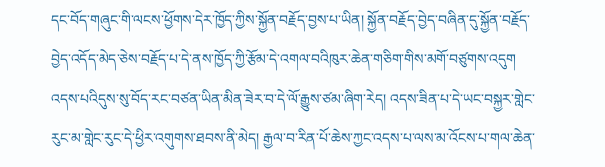དང་བོད་གཞུང་གི་ལངས་ཕྱོགས་དེར་ཁྱོད་ཀྱིས་སྐྱོན་བརྗོད་བྱས་པ་ཡིན། སྐྱོན་བརྗོད་བྱེད་བཞིན་དུ་སྐྱོན་བརྗོད་བྱེད་འདོད་མེད་ཅེས་བརྗོད་པ་དེ་ནས་ཁྱོད་ཀྱི་རྩོམ་དེ་འགལ་བའིཁུར་ཆེན་གཅིག་གིས་མགོ་བཙུགས་འདུག
འདས་པའིདུས་སུ་བོད་རང་བཙན་ཡིན་མིན་ཟེར་བ་དེ་ལོ་རྒྱུས་ཙམ་ཞིག་རེད། འདས་ཟིན་པ་དེ་ཡང་བསྐྱར་གླེང་རུང་མ་གླེང་རུང་དེ་ཕྱིར་འགུགས་ཐབས་ནི་མེད། རྒྱལ་བ་རིན་པོ་ཆེས་ཀྱང་འདས་པ་ལས་མ་འོངས་པ་གལ་ཆེན་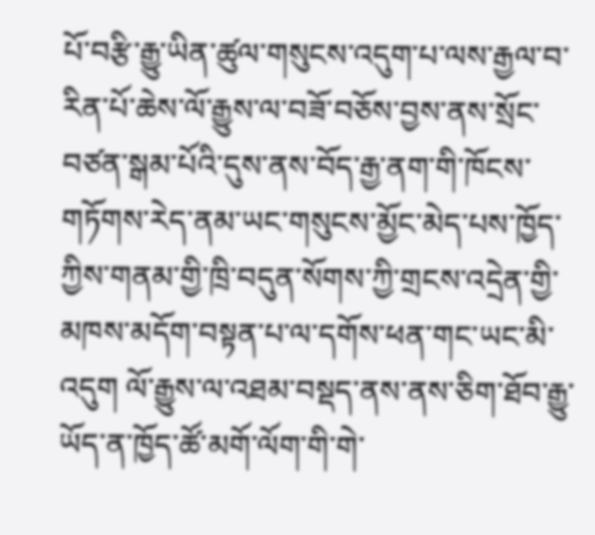པོ་བརྩི་རྒྱུ་ཡིན་ཚུལ་གསུངས་འདུག་པ་ལས་རྒྱལ་བ་རིན་པོ་ཆེས་ལོ་རྒྱུས་ལ་བཟོ་བཅོས་བྱས་ནས་སྲོང་བཙན་སྒམ་པོའི་དུས་ནས་བོད་རྒྱ་ནག་གི་ཁོངས་གཏོགས་རེད་ནམ་ཡང་གསུངས་མྱོང་མེད་པས་ཁྱོད་ཀྱིས་གནམ་གྱི་ཁྲི་བདུན་སོགས་ཀྱི་གྲངས་འདྲེན་གྱི་མཁས་མདོག་བསྟན་པ་ལ་དགོས་ཕན་གང་ཡང་མི་འདུག ལོ་རྒྱུས་ལ་འཐམ་བསྡད་ནས་ནས་ཅིག་ཐོབ་རྒྱུ་ཡོད་ན་ཁྱོད་ཚོ་མགོ་ལོག་གི་གེ་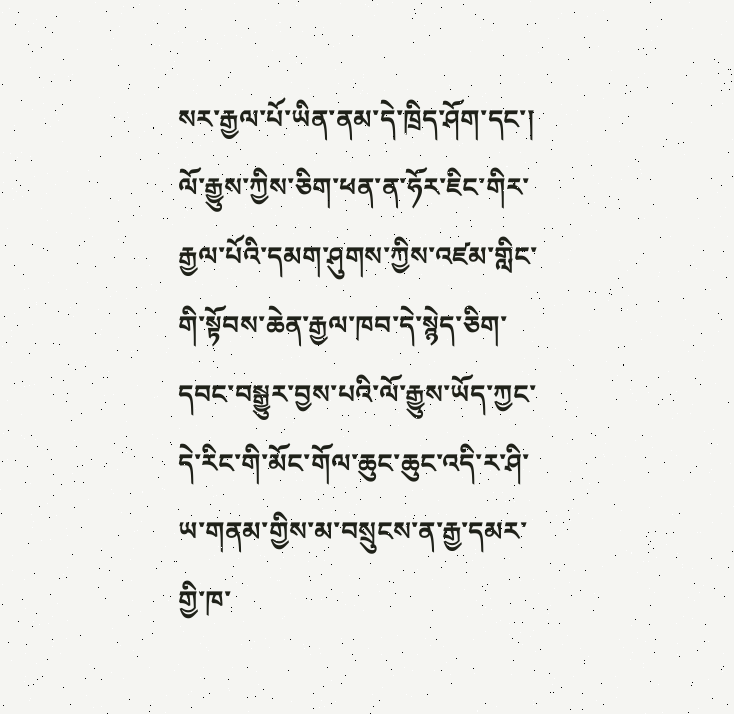སར་རྒྱལ་པོ་ཡིན་ནམ་དེ་ཁྲིད་ཤོག་དང་། ལོ་རྒྱུས་ཀྱིས་ཅིག་ཕན་ན་ཧོར་ཇིང་གིར་རྒྱལ་པོའི་དམག་ཤུགས་ཀྱིས་འཛམ་གླིང་གི་སྟོབས་ཆེན་རྒྱལ་ཁབ་དེ་སྙེད་ཅིག་དབང་བསྒྱུར་བྱས་པའི་ལོ་རྒྱུས་ཡོད་ཀྱང་དེ་རིང་གི་མོང་གོལ་ཆུང་ཆུང་འདི་ར་ཤི་ཡ་གནམ་གྱིས་མ་བསྲུངས་ན་རྒྱ་དམར་གྱི་ཁ་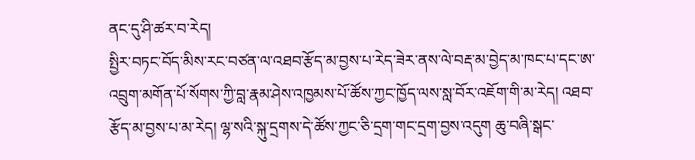ནང་དུ་ཤི་ཚར་བ་རེད།
སྤྱིར་བཏང་བོད་མིས་རང་བཙན་ལ་འཐབ་རྩོད་མ་བྱས་པ་རེད་ཟེར་ནས་ལེ་བརྡ་མ་བྱེད་མ་ཁང་པ་དང་ཨ་འབྲུག་མགོན་པོ་སོགས་ཀྱི་བླ་རྣམ་ཤེས་འཁྱམས་པོ་ཚོས་ཀྱང་ཁྱོད་ལས་སླ་བོར་འཇོག་གི་མ་རེད། འཐབ་རྩོད་མ་བྱས་པ་མ་རེད། ལྷ་སའི་སྐུ་དྲགས་དེ་ཚོས་ཀྱང་ཅི་དྲག་གང་དྲག་བྱས་འདུག ཆུ་བཞི་སྒང་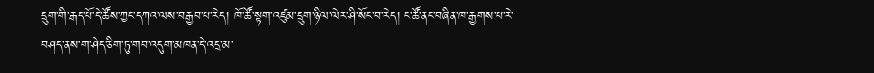དྲུག་གི་རྒད་པོ་དེ་ཚོས་ཀྱང་དཀའ་ལས་བརྒྱབ་པ་རེད། ཁོ་ཚོ་སྟག་འཛུམ་དྲུག་ཉིལ་ལེར་ཤི་སོང་བ་རེད། ང་ཚོ་ནང་བཞིན་ཁ་རྒྱགས་པ་རེ་བཤད་ནས་ག་ཤེད་ཅིག་ཏུ་གབ་འདུག་མཁན་དེ་འདྲ་མ་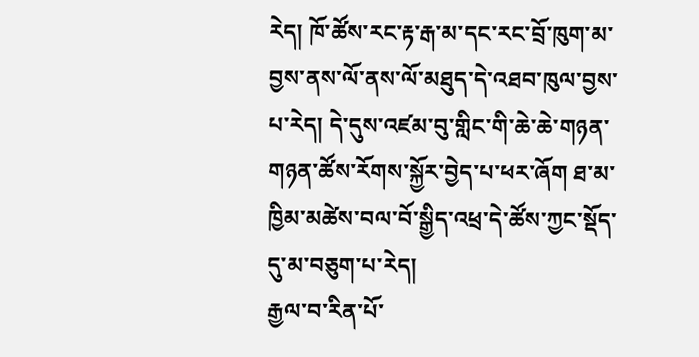རེད། ཁོ་ཚོས་རང་རྟ་རྒ་མ་དང་རང་བྲོ་ཁུག་མ་བྱས་ནས་ལོ་ནས་ལོ་མཐུད་དེ་འཐབ་ཁུལ་བྱས་པ་རེད། དེ་དུས་འཛམ་བུ་གླིང་གི་ཆེ་ཆེ་གཉན་གཉན་ཚོས་རོགས་སྐྱོར་བྱེད་པ་ཕར་ཞོག ཐ་མ་ཁྱིམ་མཚེས་བལ་བོ་སྒྱིད་འཕྲ་དེ་ཚོས་ཀྱང་སྡོད་དུ་མ་བཅུག་པ་རེད།
རྒྱལ་བ་རིན་པོ་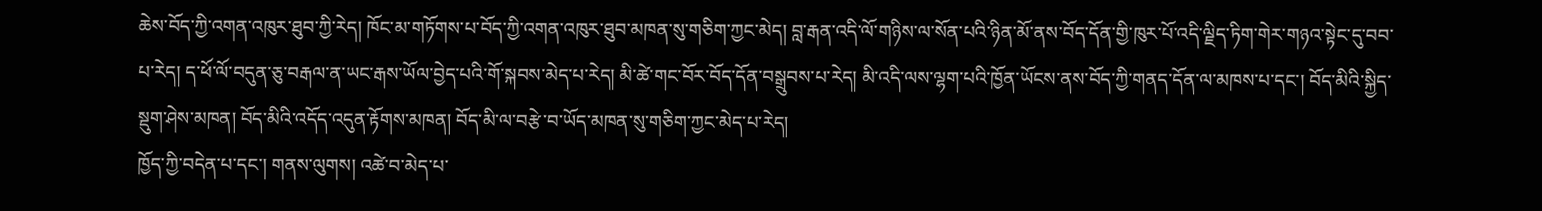ཆེས་བོད་ཀྱི་འགན་འཁུར་ཐུབ་ཀྱི་རེད། ཁོང་མ་གཏོགས་པ་བོད་ཀྱི་འགན་འཁུར་ཐུབ་མཁན་སུ་གཅིག་ཀྱང་མེད། བླ་རྒན་འདི་ལོ་གཉིས་ལ་སོན་པའི་ཉིན་མོ་ནས་བོད་དོན་གྱི་ཁུར་པོ་འདི་ལྗིད་ཏིག་གེར་གཉའ་སྟེང་དུ་བབ་པ་རེད། ད་ཕོ་ལོ་བདུན་ཅུ་བརྒལ་ན་ཡང་རྒས་ཡོལ་བྱེད་པའི་གོ་སྐབས་མེད་པ་རེད། མི་ཚེ་གང་བོར་བོད་དོན་བསྒྲུབས་པ་རེད། མི་འདི་ལས་ལྷག་པའི་ཁྱོན་ཡོངས་ནས་བོད་ཀྱི་གནད་དོན་ལ་མཁས་པ་དང་། བོད་མིའི་སྐྱིད་སྡུག་ཤེས་མཁན། བོད་མིའི་འདོད་འདུན་རྟོགས་མཁན། བོད་མི་ལ་བརྩེ་བ་ཡོད་མཁན་སུ་གཅིག་ཀྱང་མེད་པ་རེད།
ཁྱོད་ཀྱི་བདེན་པ་དང་། གནས་ལུགས། འཚེ་བ་མེད་པ་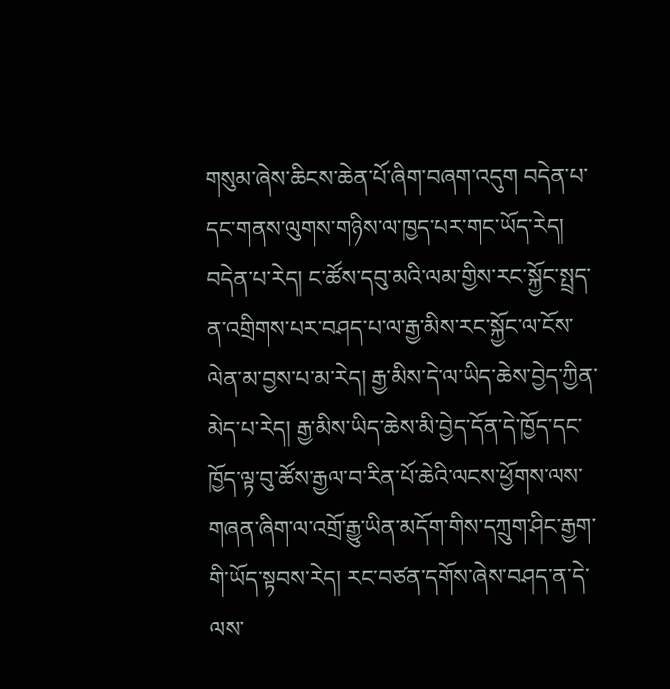གསུམ་ཞེས་ཆིངས་ཆེན་པོ་ཞིག་བཞག་འདུག བདེན་པ་དང་གནས་ལུགས་གཉིས་ལ་ཁྱད་པར་གང་ཡོད་རེད། བདེན་པ་རེད། ང་ཚོས་དབུ་མའི་ལམ་གྱིས་རང་སྐྱོང་སྤྲད་ན་འགྲིགས་པར་བཤད་པ་ལ་རྒྱ་མིས་རང་སྐྱོང་ལ་ངོས་ལེན་མ་བྱས་པ་མ་རེད། རྒྱ་མིས་དེ་ལ་ཡིད་ཆེས་བྱེད་ཀྱིན་མེད་པ་རེད། རྒྱ་མིས་ཡིད་ཆེས་མི་བྱེད་དོན་དེ་ཁྱོད་དང་ཁྱོད་ལྟ་བུ་ཚོས་རྒྱལ་བ་རིན་པོ་ཆེའི་ལངས་ཕྱོགས་ལས་གཞན་ཞིག་ལ་འགྲོ་རྒྱུ་ཡིན་མདོག་གིས་དཀྲུག་ཤིང་རྒྱག་གི་ཡོད་སྟབས་རེད། རང་བཙན་དགོས་ཞེས་བཤད་ན་དེ་ལས་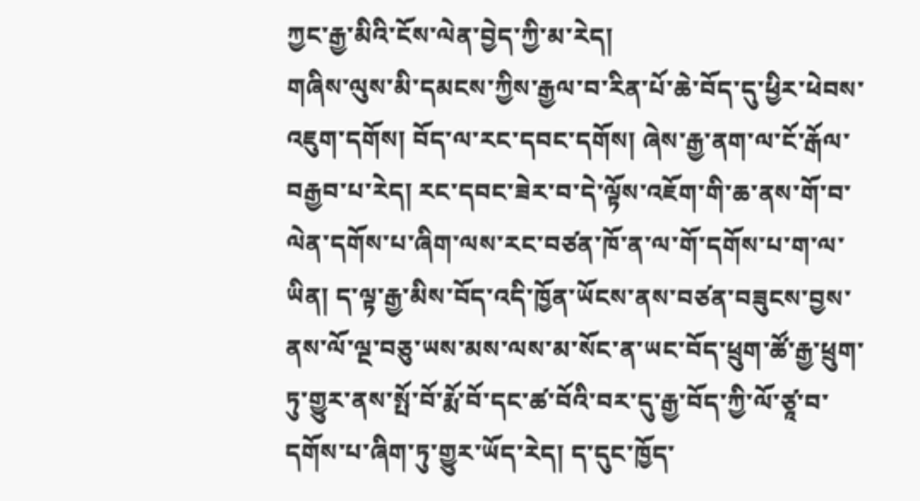ཀྱང་རྒྱ་མིའི་ངོས་ལེན་བྱེད་ཀྱི་མ་རེད།
གཞིས་ལུས་མི་དམངས་ཀྱིས་རྒྱལ་བ་རིན་པོ་ཆེ་བོད་དུ་ཕྱིར་ཕེབས་འཇུག་དགོས། བོད་ལ་རང་དབང་དགོས། ཞེས་རྒྱ་ནག་ལ་ངོ་རྒོལ་བརྒྱབ་པ་རེད། རང་དབང་ཟེར་བ་དེ་ལྟོས་འཇོག་གི་ཆ་ནས་གོ་བ་ལེན་དགོས་པ་ཞིག་ལས་རང་བཙན་ཁོ་ན་ལ་གོ་དགོས་པ་ག་ལ་ཡིན། ད་ལྟ་རྒྱ་མིས་བོད་འདི་ཁྱོན་ཡོངས་ནས་བཙན་བཟུངས་བྱས་ནས་ལོ་ལྔ་བཅུ་ཡས་མས་ལས་མ་སོང་ན་ཡང་བོད་ཕྲུག་ཚོ་རྒྱ་ཕྲུག་ཏུ་གྱུར་ནས་སྤོ་བོ་རྨོ་བོ་དང་ཚ་བོའི་བར་དུ་རྒྱ་བོད་ཀྱི་ལོ་ཙཱ་བ་དགོས་པ་ཞིག་ཏུ་གྱུར་ཡོད་རེད། ད་དུང་ཁྱོད་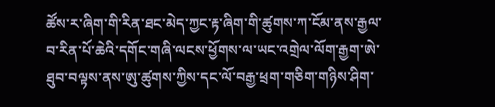ཚོས་ར་ཞིག་གི་རིན་ཐང་མེད་ཀྱང་རྟ་ཞིག་གི་ཚུགས་ཀ་ངོམ་ནས་རྒྱལ་བ་རིན་པོ་ཆེའི་དགོང་གཞི་ལངས་ཕྱོགས་ལ་ཡང་འགྲེལ་ལོག་རྒྱག་ཨེ་ཐུབ་བལྟས་ནས་ཨུ་ཚུགས་ཀྱིས་དང་ལོ་བརྒྱ་ཕྲག་གཅིག་གཉིས་ཤིག་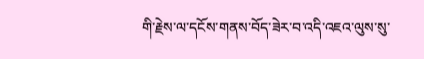གི་རྗེས་ལ་དངོས་གནས་བོད་ཟེར་བ་འདི་འཇའ་ལུས་སུ་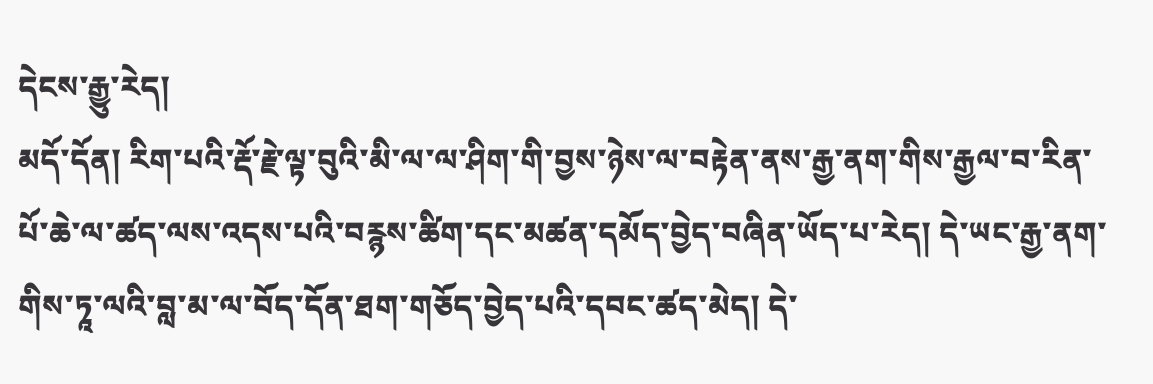དེངས་རྒྱུ་རེད།
མདོ་དོན། རིག་པའི་རྡོ་རྗེ་ལྟ་བུའི་མི་ལ་ལ་ཤིག་གི་བྱས་ཉེས་ལ་བརྟེན་ནས་རྒྱ་ནག་གིས་རྒྱལ་བ་རིན་པོ་ཆེ་ལ་ཚད་ལས་འདས་པའི་བརྙས་ཚིག་དང་མཚན་དམོད་བྱེད་བཞིན་ཡོད་པ་རེད། དེ་ཡང་རྒྱ་ནག་གིས་ཏཱ་ལའི་བླ་མ་ལ་བོད་དོན་ཐག་གཅོད་བྱེད་པའི་དབང་ཚད་མེད། དེ་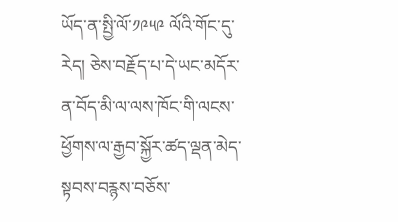ཡོད་ན་སྤྱི་ལོ་༡༩༥༩ ལོའི་གོང་དུ་རེད། ཅེས་བརྗོད་པ་དེ་ཡང་མདོར་ན་བོད་མི་ལ་ལས་ཁོང་གི་ལངས་ཕྱོགས་ལ་རྒྱབ་སྐྱོར་ཚད་ལྡན་མེད་སྟབས་བརྙས་བཅོས་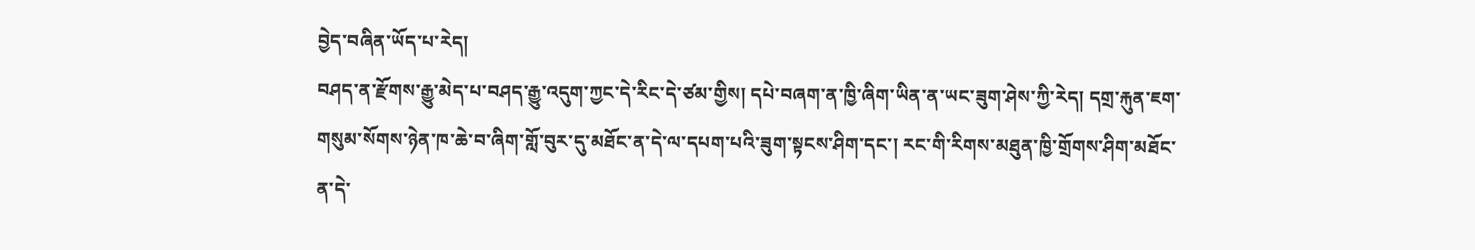བྱེད་བཞིན་ཡོད་པ་རེད།
བཤད་ན་རྫོགས་རྒྱུ་མེད་པ་བཤད་རྒྱུ་འདུག་ཀྱང་དེ་རིང་དེ་ཙམ་གྱིས། དཔེ་བཞག་ན་ཁྱི་ཞིག་ཡིན་ན་ཡང་ཟུག་ཤེས་ཀྱི་རེད། དགྲ་རྐུན་ཇག་གསུམ་སོགས་ཉེན་ཁ་ཆེ་བ་ཞིག་གློ་བུར་དུ་མཐོང་ན་དེ་ལ་དཔག་པའི་ཟུག་སྟངས་ཤིག་དང་། རང་གི་རིགས་མཐུན་ཁྱི་གྲོགས་ཤིག་མཐོང་ན་དེ་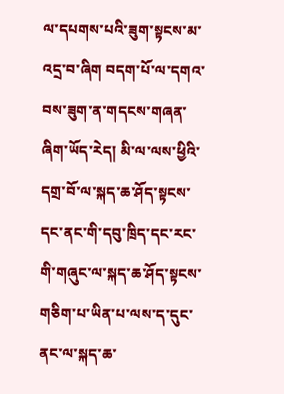ལ་དཔགས་པའི་ཟུག་སྟངས་མ་འདྲ་བ་ཞིག བདག་པོ་ལ་དགའ་བས་ཟུག་ན་གདངས་གཞན་ཞིག་ཡོད་རེད། མི་ལ་ལས་ཕྱིའི་དགྲ་བོ་ལ་སྐད་ཆ་ཤོད་སྟངས་དང་ནང་གི་དབུ་ཁྲིད་དང་རང་གི་གཞུང་ལ་སྐད་ཆ་ཤོད་སྟངས་གཅིག་པ་ཡིན་པ་ལས་ད་དུང་ནང་ལ་སྐད་ཆ་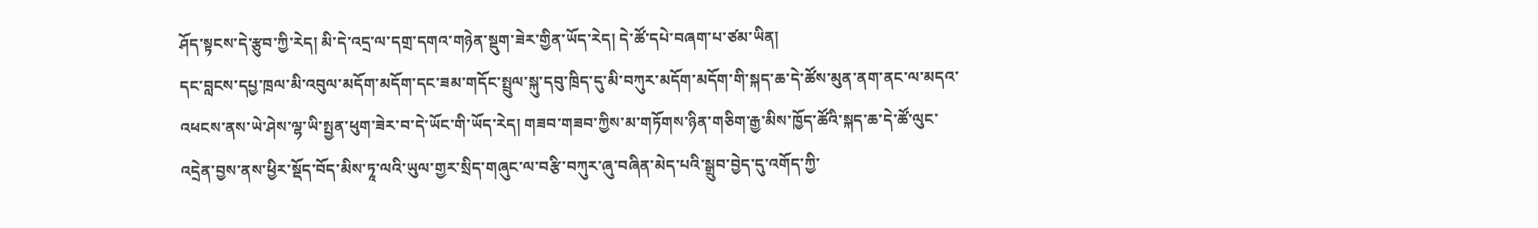ཤོད་སྟངས་དེ་རྩུབ་ཀྱི་རེད། མི་དེ་འདྲ་ལ་དགྲ་དགའ་གཉེན་སྡུག་ཟེར་གྱིན་ཡོད་རེད། དེ་ཚོ་དཔེ་བཞག་པ་ཙམ་ཡིན།
དང་བླངས་དཔྱ་ཁྲལ་མི་འབུལ་མདོག་མདོག་དང་ཟམ་གདོང་སྤྲུལ་སྐུ་དབུ་ཁྲིད་དུ་མི་བཀུར་མདོག་མདོག་གི་སྐད་ཆ་དེ་ཚོས་མུན་ནག་ནང་ལ་མདའ་འཕངས་ནས་ཡེ་ཤེས་ལྷ་ཡི་སྤྱན་ཕུག་ཟེར་བ་དེ་ཡོང་གི་ཡོད་རེད། གཟབ་གཟབ་ཀྱིས་མ་གཏོགས་ཉིན་གཅིག་རྒྱ་མིས་ཁྱོད་ཚོའི་སྐད་ཆ་དེ་ཚོ་ལུང་འདྲེན་བྱས་ནས་ཕྱིར་སྡོད་བོད་མིས་ཏཱ་ལའི་ཡུལ་གྱར་སྲིད་གཞུང་ལ་བརྩི་བཀུར་ཞུ་བཞིན་མེད་པའི་སྒྲུབ་བྱེད་དུ་འགོད་ཀྱི་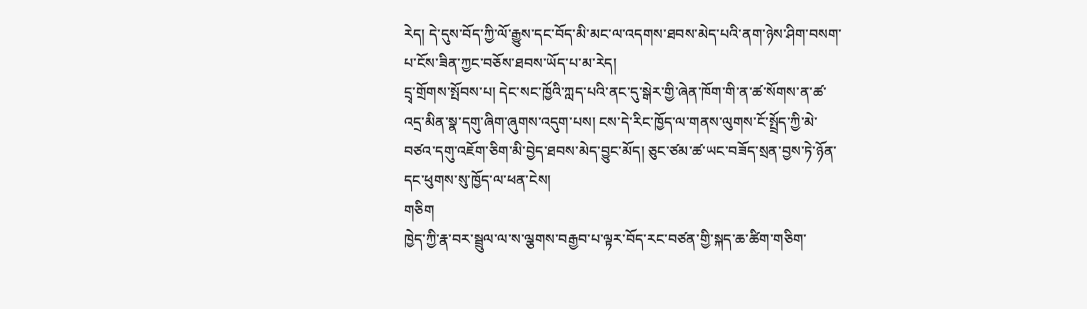རེད། དེ་དུས་བོད་ཀྱི་ལོ་རྒྱུས་དང་བོད་མི་མང་ལ་འདགས་ཐབས་མེད་པའི་ནག་ཉེས་ཤིག་བསག་པ་ངོས་ཟིན་ཀྱང་བཅོས་ཐབས་ཡོད་པ་མ་རེད།
དྲྭ་གྲོགས་སྤོབས་པ། དེང་སང་ཁྱོའི་ཀླད་པའི་ནང་དུ་སྒེར་གྱི་ཞེན་ཁོག་གི་ན་ཚ་སོགས་ན་ཚ་འདྲ་མིན་སྣ་དགུ་ཞིག་ཞུགས་འདུག་པས། ངས་དེ་རིང་ཁྱོད་ལ་གནས་ལུགས་ངོ་སྤྲོད་ཀྱི་མེ་བཙའ་དགུ་འཇོག་ཅིག་མི་བྱེད་ཐབས་མེད་བྱུང་མོད། ཅུང་ཙམ་ཚ་ཡང་བཟོད་སྲན་བྱས་ཏེ་ཉོན་དང་ཕུགས་སུ་ཁྱོད་ལ་ཕན་ངེས།
གཅིག
ཁྱེད་ཀྱི་རྣ་བར་སྦྲུལ་ལ་ས་ལྕགས་བརྒྱབ་པ་ལྟར་བོད་རང་བཙན་གྱི་སྐད་ཆ་ཚིག་གཅིག་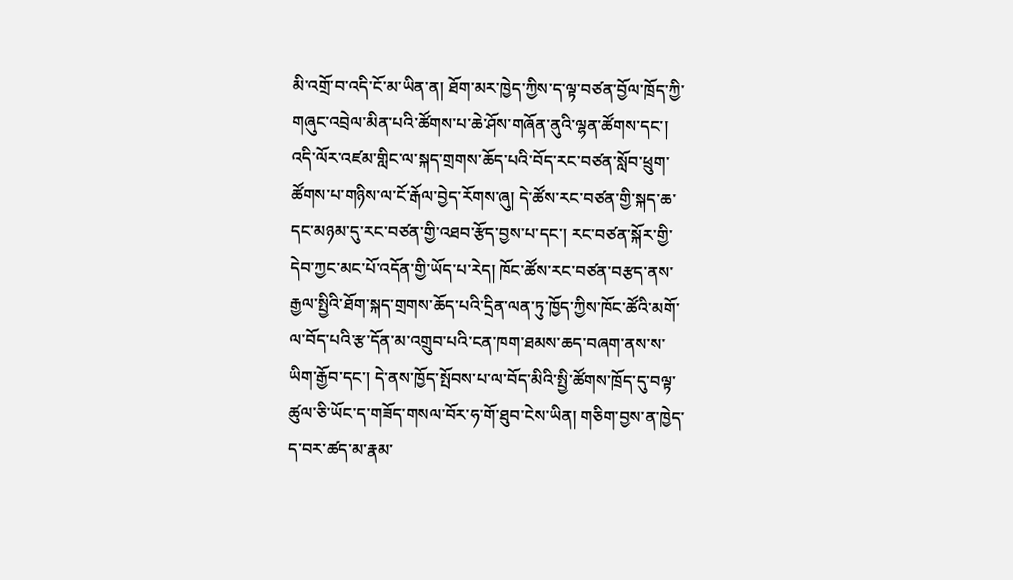མི་འགྲོ་བ་འདི་ངོ་མ་ཡིན་ན། ཐོག་མར་ཁྱེད་ཀྱིས་ད་ལྟ་བཙན་བྱོལ་ཁྲོད་ཀྱི་གཞུང་འབྲེལ་མིན་པའི་ཚོགས་པ་ཆེ་ཤོས་གཞོན་ནུའི་ལྷན་ཚོགས་དང་། འདི་ལོར་འཛམ་གླིང་ལ་སྐད་གྲགས་ཆོད་པའི་བོད་རང་བཙན་སློབ་ཕྲུག་ཚོགས་པ་གཉིས་ལ་ངོ་རྒོལ་བྱེད་རོགས་ཞུ། དེ་ཚོས་རང་བཙན་གྱི་སྐད་ཆ་དང་མཉམ་དུ་རང་བཙན་གྱི་འཐབ་རྩོད་བྱས་པ་དང་། རང་བཙན་སྐོར་གྱི་དེབ་ཀྱང་མང་པོ་འདོན་གྱི་ཡོད་པ་རེད། ཁོང་ཚོས་རང་བཙན་བརྩད་ནས་རྒྱལ་སྤྱིའི་ཐོག་སྐད་གྲགས་ཆོད་པའི་དྲིན་ལན་ཏུ་ཁྱོད་ཀྱིས་ཁོང་ཚོའི་མགོ་ལ་བོད་པའི་རྩ་དོན་མ་འགྲུབ་པའི་ངན་ཁག་ཐམས་ཆད་བཞག་ནས་ས་ཡིག་རྒྱོབ་དང་། དེ་ནས་ཁྱོད་སྤོབས་པ་ལ་བོད་མིའི་སྤྱི་ཚོགས་ཁྲོད་དུ་བལྟ་ཚུལ་ཅི་ཡོང་ད་གཟོད་གསལ་བོར་ཧ་གོ་ཐུབ་ངེས་ཡིན། གཅིག་བྱས་ན་ཁྱེད་ད་བར་ཚད་མ་རྣམ་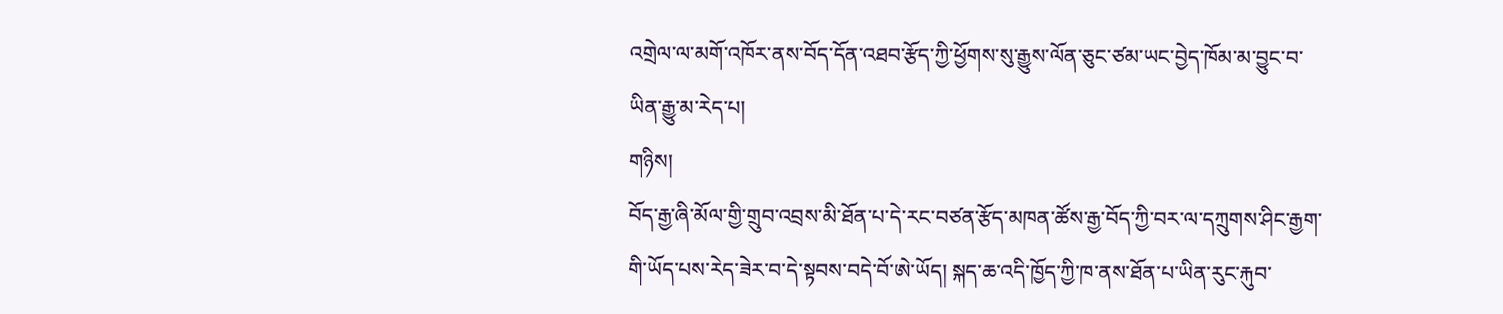འགྲེལ་ལ་མགོ་འཁོར་ནས་བོད་དོན་འཐབ་རྩོད་ཀྱི་ཕྱོགས་སུ་རྒྱུས་ལོན་ཅུང་ཙམ་ཡང་བྱེད་ཁོམ་མ་བྱུང་བ་ཡིན་རྒྱུ་མ་རེད་པ།
གཉིས།
བོད་རྒྱ་ཞི་མོལ་གྱི་གྲུབ་འབྲས་མི་ཐོན་པ་དེ་རང་བཙན་རྩོད་མཁན་ཚོས་རྒྱ་བོད་ཀྱི་བར་ལ་དཀྲུགས་ཤིང་རྒྱག་གི་ཡོད་པས་རེད་ཟེར་བ་དེ་སྟབས་བདེ་བོ་ཨེ་ཡོད། སྐད་ཆ་འདི་ཁྱོད་ཀྱི་ཁ་ནས་ཐོན་པ་ཡིན་རུང་རྐུབ་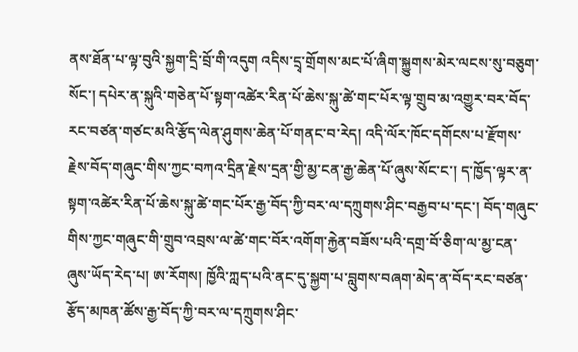ནས་ཐོན་པ་ལྟ་བུའི་སྐྱག་དྲི་བྲོ་གི་འདུག འདིས་དྲྭ་གྲོགས་མང་པོ་ཞིག་སྐྱུགས་མེར་ལངས་སུ་བཅུག་སོང་། དཔེར་ན་སྐུའི་གཅེན་པོ་སྟག་འཚེར་རིན་པོ་ཆེས་སྐུ་ཚེ་གང་པོར་ལྟ་གྲུབ་མ་འགྱུར་བར་བོད་རང་བཙན་གཙང་མའི་རྩོད་ལེན་ཤུགས་ཆེན་པོ་གནང་བ་རེད། འདི་ལོར་ཁོང་དགོངས་པ་རྫོགས་རྗེས་བོད་གཞུང་གིས་ཀྱང་བཀའ་དྲིན་རྗེས་དྲན་གྱི་མྱ་ངན་རྒྱ་ཆེན་པོ་ཞུས་སོང་ང་། ད་ཁྱོད་ལྟར་ན་སྟག་འཚེར་རིན་པོ་ཆེས་སྐུ་ཚེ་གང་པོར་རྒྱ་བོད་ཀྱི་བར་ལ་དཀྲུགས་ཤིང་བརྒྱབ་པ་དང་། བོད་གཞུང་གིས་ཀྱང་གཞུང་གི་གྲུབ་འབྲས་ལ་ཚེ་གང་བོར་འགོག་རྐྱེན་བཟོས་པའི་དགྲ་བོ་ཅིག་ལ་མྱ་ངན་ཞུས་ཡོད་རེད་པ། ཨ་རོགས། ཁྱོའི་ཀླད་པའི་ནང་དུ་སྐྱག་པ་བླུགས་བཞག་མེད་ན་བོད་རང་བཙན་རྩོད་མཁན་ཚོས་རྒྱ་བོད་ཀྱི་བར་ལ་དཀྲུགས་ཤིང་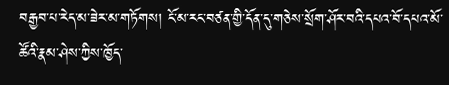བརྒྱབ་པ་རེད་མ་ཟེར་མ་གཏོགས། ངོ་མ་རང་བཙན་གྱི་དོན་དུ་གཅེས་སྲོག་ཤོར་བའི་དཔའ་བོ་དཔའ་མོ་ཚོའི་རྣམ་ཤེས་ཀྱིས་ཁྱོད་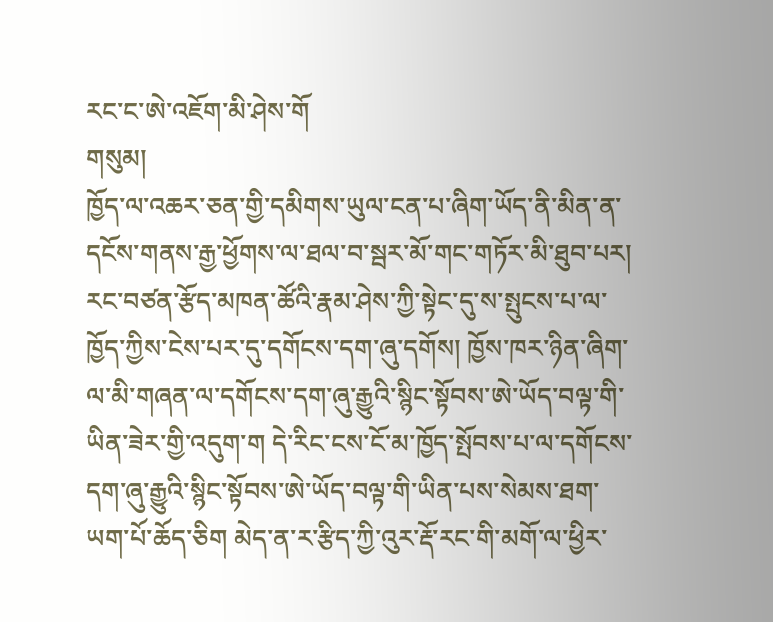རང་ང་ཨེ་འཇོག་མི་ཤེས་གོ
གསུམ།
ཁྱོད་ལ་འཆར་ཅན་གྱི་དམིགས་ཡུལ་ངན་པ་ཞིག་ཡོད་ནི་མིན་ན་དངོས་གནས་རྒྱ་ཕྱོགས་ལ་ཐལ་བ་སྦར་མོ་གང་གཏོར་མི་ཐུབ་པར། རང་བཙན་རྩོད་མཁན་ཚོའི་རྣམ་ཤེས་ཀྱི་སྟེང་དུ་ས་སྤུངས་པ་ལ་ཁྱོད་ཀྱིས་ངེས་པར་དུ་དགོངས་དག་ཞུ་དགོས། ཁྱོས་ཁར་ཉིན་ཞིག་ལ་མི་གཞན་ལ་དགོངས་དག་ཞུ་རྒྱུའི་སྙིང་སྟོབས་ཨེ་ཡོད་བལྟ་གི་ཡིན་ཟེར་གྱི་འདུག་ག དེ་རིང་ངས་ངོ་མ་ཁྱོད་སྤོབས་པ་ལ་དགོངས་དག་ཞུ་རྒྱུའི་སྙིང་སྟོབས་ཨེ་ཡོད་བལྟ་གི་ཡིན་པས་སེམས་ཐག་ཡག་པོ་ཆོད་ཅིག མེད་ན་ར་རྩིད་ཀྱི་འུར་རྡོ་རང་གི་མགོ་ལ་ཕྱིར་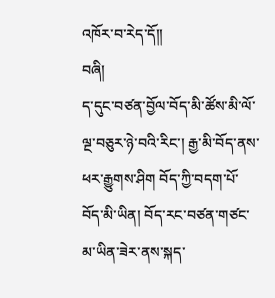འཁོར་བ་རེད་དོ།།
བཞི།
ད་དུང་བཙན་བྱོལ་བོད་མི་ཚོས་མི་ལོ་ལྔ་བཅུར་ཉེ་བའི་རིང་། རྒྱ་མི་བོད་ནས་ཕར་རྒྱུགས་ཤིག བོད་ཀྱི་བདག་པོ་བོད་མི་ཡིན། བོད་རང་བཙན་གཙང་མ་ཡིན་ཟེར་ནས་སྐད་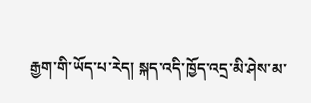རྒྱག་གི་ཡོད་པ་རེད། སྐད་འདི་ཁྱོད་འདྲ་མི་ཤེས་མ་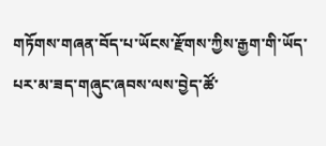གཏོགས་གཞན་བོད་པ་ཡོངས་རྫོགས་ཀྱིས་རྒྱག་གི་ཡོད་པར་མ་ཟད་གཞུང་ཞབས་ལས་བྱེད་ཚོ་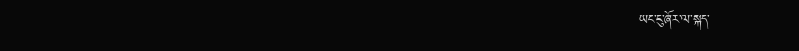ཡང་ངུ་ཞོར་ལ་སྐད་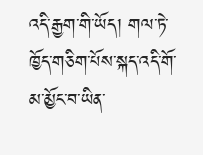འདི་རྒྱག་གི་ཡོད། གལ་ཏེ་ཁྱོད་གཅིག་པོས་སྐད་འདི་གོ་མ་མྱོང་བ་ཡིན་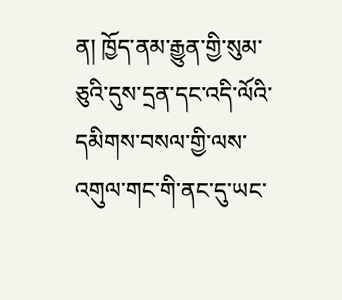ན། ཁྱོད་ནམ་རྒྱུན་གྱི་སུམ་ཅུའི་དུས་དྲན་དང་འདི་ལོའི་དམིགས་བསལ་གྱི་ལས་འགུལ་གང་གི་ནང་དུ་ཡང་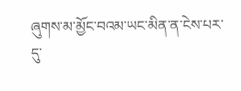ཞུགས་མ་མྱོང་བའམ་ཡང་མིན་ན་ངེས་པར་དུ་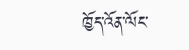ཁྱོད་འོན་ལོང་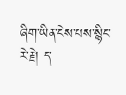ཞིག་ཡིན་ངེས་པས་སྙིང་རེ་རྗེ། ད་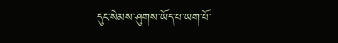དུང་སེམས་ཤུགས་ཡོད་པ་ཡག་པོ་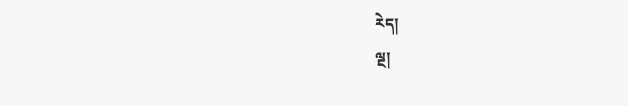རེད།
ལྔ།